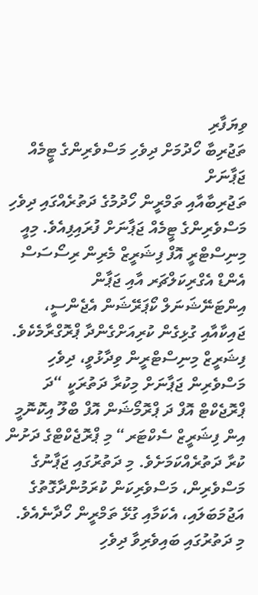ވިޔަފާރި
ތަޖުރިބާ ހޯދުމަށް ދިވެހި މަސްވެރިންގެ ޓީމެއް ޖަޕާނަށް
ތަޖުރިބާއާއި ތަމްރީން ހޯދުމުގެ ދަތުރެއްގައި ދިވެހި މަސްވެރިންގެ ޓީމެއް ޖަޕާނަށް ފުރައިފިއެވެ. މިއީ މިނިސްޓްރީ އޮފް ފިޝަރީޒް މެރިން ރިސޯސަސް އެންޑް އެގްރިކަލްޗަރ އާއި ޖަޕާން އިންޓަނޭޝަނަލް ކޯޕަރޭޝަން އެޖެންސީ، ޖައިކާއާއި ގުޅިގެން ކުރިއަށްގެންދާ ޕްރޮގްރާމެކެވެ.
ފިޝަރީޒް މިނިސްޓްރީން ވިދާޅުވީ، ދިވެހި މަސްވެރިން ޖަޕާނަށް މިކުރާ ދަތުރަކީ “ދަ ޕްރޮޖެކްޓް އޮފް ދަ ޕްރޮމޯޝަން އޮފް ބްލޫ އިކޮނޮމީ އިން ފިޝަރީޒް ސެކްޓަރ“ މި ޕްރޮޖެކްޓްގެ ދަށުން ކުރާ ދަތުރެއްކަމަށެވެ. މި ދަތުރުގައި ޖަޕާނުގެ މަސްވެރިން، މަސްވެރިކަން ކުރަމުންދާގޮތުގެ އަޖުމަބަލައި، އެކަމާއި ގުޅޭ ތަމްރީން ހޯދާނެއެވެ.
މި ދަތުރުގައި ބައިވެރިވާ ދިވެހި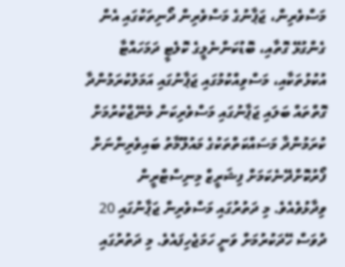މަސްވެރިން، ޖަޕާނުގެ މަސްވެރިން ދޯނިތަކުގައި އެން ގެންގުޅޭ ގޮތާއި، ބޮޑުކަންނެލީގެ ކޮލެޓީ ދަމަހައްޓާ އުކުޅުތަކާއި، މަސްވިއްކުމުގައި ޖަޕާނުގައި އަމަލުކުރަމުންދާ ގޮތްތައް ބަލައި ޖަޕާނުގައި މަސްވެރިކަން މެނޭޖްކުރުމަށް ކުރަމުންދާ މަސައްކަތްތަކުގެ މައުލޫމާތު ބައިވެރިންނަށް ފޯރުކޮށްދޭނެކަމަށް ފިޝަރީޒް މިނިސްޓްރީން ވިދާޅުވެއެވެ. މި ދަތުރުގައި މަސްވެރިން ޖަޕާނުގައި 20 ދުވަސް ހޭދަކުރުމަށް ވަނީ ހަމަޖެހިފައެވެ. މި ދަތުރުގައި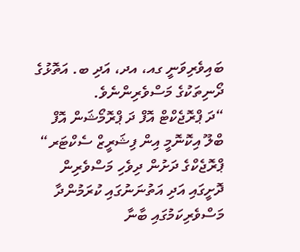ބައިވެރިވަނީ ގއ، އދ، އަދި ބ. އަތޮޅުގެ ދޯނިތަކުގެ މަސްވެރިންނެވެ.
“ދަ ޕްރޮޖެކްޓް އޮފް ދަ ޕްރޮމޯޝަން އޮފް ބްލޫ އިކޮނޮމީ އިން ފިޝަރީޒް ސެކްޓަރ“ ޕްރޮޖެކްގެ ދަށުން ދިވެހި މަސްވެރިން ދޮށީގައި އަދި އަތުނަނުގައި ކުރަމުންދާ މަސްވެރިކަމުގައި ބާނާ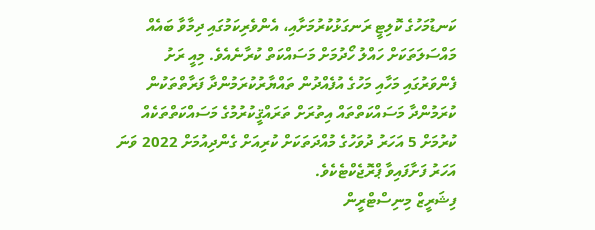ކަނޑުމަހުގެ ކޮލިޓީ ރަނގަޅުކުރުމަށާއި، އެންވެރިކަމުގައި ދިމާވާ ބައެއް މައްސަލަތަކަށް ހައްލު ހޯދުމަށް މަސައްކަތް ކުރާނެއެވެ. މިއީ ރަށު ފެންވަރުގައި މަހާއި މަހުގެ އުފެއްދުން ތައްޔާރުކުރަމުންދާ ފަރާތްތަކުން ކުރަމުންދާ މަސައްކަތްތައް އިތުރަށް ތަރައްޤީކުރުމުގެ މަސައްކަތްތަކެއް ކުރުމަށް 5 އަހަރު ދުވަހުގެ މުއްދަތަކަށް ކުރިއަށް ގެންދިއުމަށް 2022 ވަނަ އަހަރު ފަށާފައިވާ ޕްރޮޖެކްޓެކެވެ.
ފިޝަރީޒް މިނިސްޓްރީން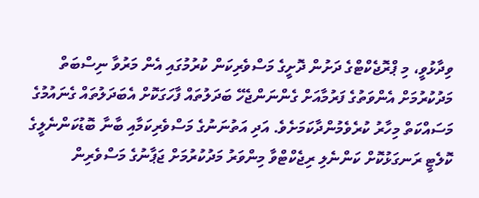ވިދާޅުވީ، މި ޕްރޮޖެކްޓްގެ ދަށުން ދޮށީގެ މަސްވެރިކަން ކުރުމުގައި އެން މަރުވާ ނިސްބަތް މަދުކުރުމަށް އެންވަތުގެ ފަރުމާއަށް ގެންނަންޖެހޭ ބަދަލުތައް ފާހަގަކޮށް އެބަދަލުތައް ގެނައުމުގެ މަސައްކަތް މިހާރު ކުރެވެމުންދާކަމަށެވެ. އަދި އަތުނަނުގެ މަސްވެރިކަމާއި ބާނާ ބޮޑުކަންނެލީގެ ކޮލެޓީ ރަނގަޅުކޮށް ކަންނެލި ރިޖެކްޓްވާ މިންވަރު މަދުކުރުމަށް ޖަޕާނުގެ މަސްވެރިން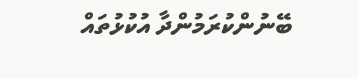ބޭނުންކުރަމުންދާ އުކުޅުތައް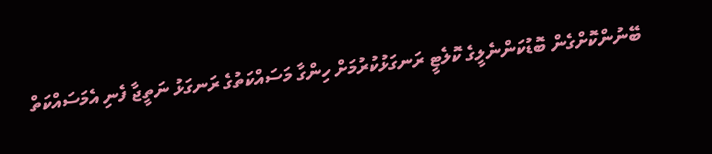ބޭނުންކޮށްގެން ބޮޑުކަންނެލީގެ ކޮލެޓީ ރަނގަޅުކުރުމަށް ހިންގާ މަސައްކަތުގެ ރަނގަޅު ނަތީޖާ ފެނި އެމަސައްކަތް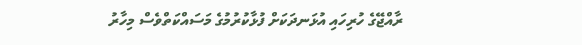ރާއްޖޭގެ ހުރިހައި އުޅަނދަކަށް ފުޅާކުރުމުގެ މަސައްކަތްވެސް މިހާރު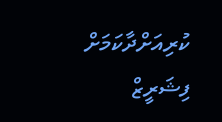ކުރިއަށްދާކަމަށް ފިޝަރީޒް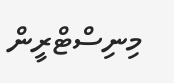މިނިސްޓްރީން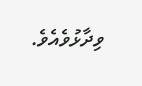ވިދާޅުވެއެވެ.